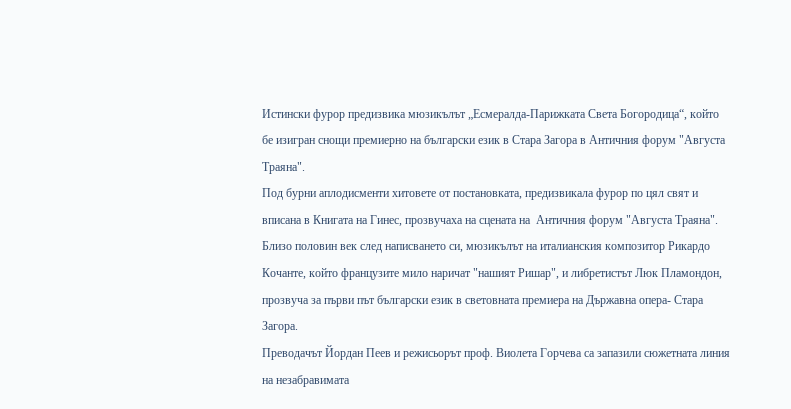Истински фурор предизвика мюзикълът „Есмералда-Парижката Света Богородица“, който бе изигран снощи премиерно на български език в Стара Загора в Античния форум "Августа Траяна".
Под бурни аплодисменти хитовете от постановката, предизвикала фурор по цял свят и вписана в Книгата на Гинес, прозвучаха на сцената на  Античния форум "Августа Траяна". Близо половин век след написването си, мюзикълът на италианския композитор Рикардо Кочанте, който французите мило наричат "нашият Ришар", и либретистът Люк Пламондон, прозвуча за първи път български език в световната премиера на Държавна опера- Стара Загора.
Преводачът Йордан Пеев и режисьорът проф. Виолета Горчева са запазили сюжетната линия на незабравимата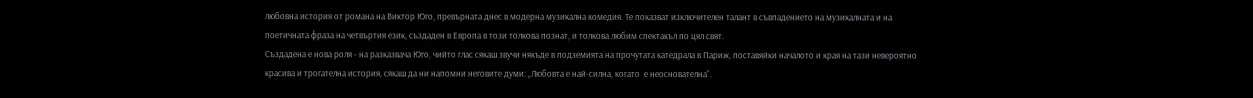любовна история от романа на Виктор Юго, превърната днес в модерна музикална комедия. Те показват изключителен талант в съвпадението на музикалната и на поетичната фраза на четвъртия език, създаден в Европа в този толкова познат, и толкова любим спектакъл по цял свят.
Създадена е нова роля - на разказвача Юго, чийто глас сякаш звучи някъде в подземията на прочутата катедрала в Париж, поставяйки началото и края на тази невероятно красива и трогателна история, сякаш да ни напомни неговите думи: „Любовта е най-силна, когато  е неоснователна“.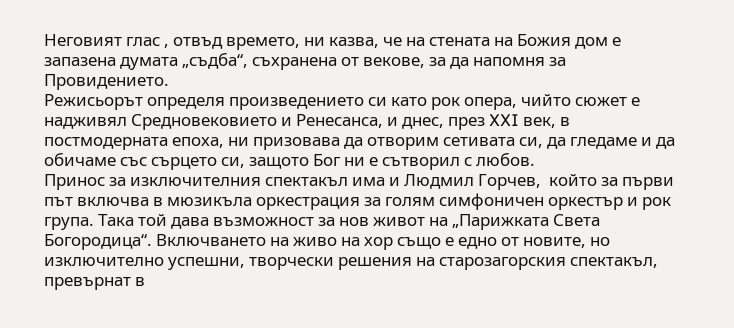Неговият глас , отвъд времето, ни казва, че на стената на Божия дом е запазена думата „съдба“, съхранена от векове, за да напомня за Провидението.
Режисьорът определя произведението си като рок опера, чийто сюжет е надживял Средновековието и Ренесанса, и днес, през XXI век, в постмодерната епоха, ни призовава да отворим сетивата си, да гледаме и да обичаме със сърцето си, защото Бог ни е сътворил с любов.
Принос за изключителния спектакъл има и Людмил Горчев,  който за първи път включва в мюзикъла оркестрация за голям симфоничен оркестър и рок група. Така той дава възможност за нов живот на „Парижката Света Богородица“. Включването на живо на хор също е едно от новите, но изключително успешни, творчески решения на старозагорския спектакъл, превърнат в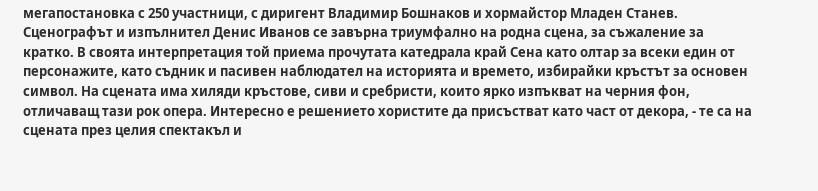мегапостановка с 250 участници, с диригент Владимир Бошнаков и хормайстор Младен Станев.
Сценографът и изпълнител Денис Иванов се завърна триумфално на родна сцена, за съжаление за кратко. В своята интерпретация той приема прочутата катедрала край Сена като олтар за всеки един от персонажите, като съдник и пасивен наблюдател на историята и времето, избирайки кръстът за основен символ. На сцената има хиляди кръстове, сиви и сребристи, които ярко изпъкват на черния фон, отличаващ тази рок опера. Интересно е решението хористите да присъстват като част от декора, - те са на сцената през целия спектакъл и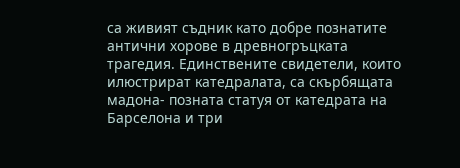са живият съдник като добре познатите антични хорове в древногръцката трагедия. Единствените свидетели, които илюстрират катедралата, са скърбящата мадона- позната статуя от катедрата на Барселона и три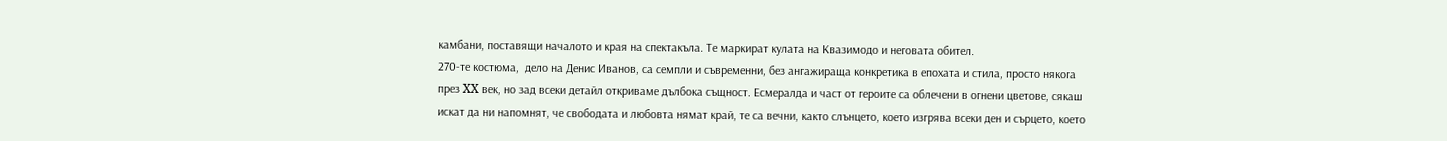камбани, поставящи началото и края на спектакъла. Те маркират кулата на Квазимодо и неговата обител.
270-те костюма,  дело на Денис Иванов, са семпли и съвременни, без ангажираща конкретика в епохата и стила, просто някога през XX век, но зад всеки детайл откриваме дълбока същност. Есмералда и част от героите са облечени в огнени цветове, сякаш искат да ни напомнят, че свободата и любовта нямат край, те са вечни, както слънцето, което изгрява всеки ден и сърцето, което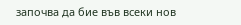започва да бие във всеки нов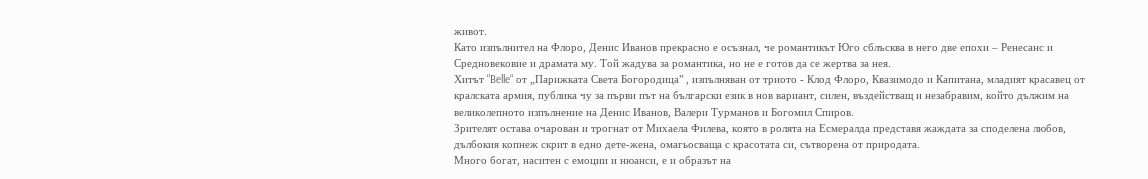живот.
Като изпълнител на Флоро, Денис Иванов прекрасно е осъзнал, че романтикът Юго сблъсква в него две епохи – Ренесанс и Средновековие и драмата му. Той жадува за романтика, но не е готов да се жертва за нея.
Хитът "Belle“ от „Парижката Света Богородица" , изпълняван от триото - Клод Флоро, Квазимодо и Капитана, младият красавец от кралската армия, публика чу за първи път на български език в нов вариант, силен, въздействащ и незабравим, който дължим на великолепното изпълнение на Денис Иванов, Валери Турманов и Богомил Спиров.
Зрителят остава очарован и трогнат от Михаела Филева, която в ролята на Есмералда представя жаждата за споделена любов, дълбокия копнеж скрит в едно дете-жена, омагьосваща с красотата си, сътворена от природата.
Много богат, наситен с емоции и нюанси, е и образът на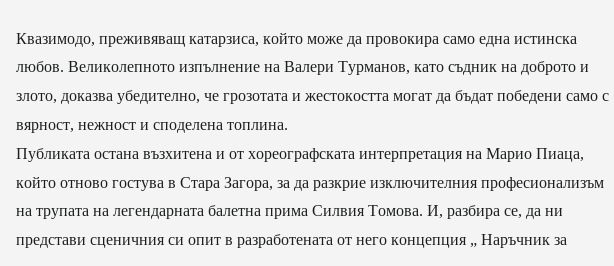Квазимодо, преживяващ катарзиса, който може да провокира само една истинска любов. Великолепното изпълнение на Валери Турманов, като съдник на доброто и злото, доказва убедително, че грозотата и жестокостта могат да бъдат победени само с вярност, нежност и споделена топлина.
Публиката остана възхитена и от хореографската интерпретация на Марио Пиаца, който отново гостува в Стара Загора, за да разкрие изключителния професионализъм на трупата на легендарната балетна прима Силвия Томова. И, разбира се, да ни представи сценичния си опит в разработената от него концепция „ Наръчник за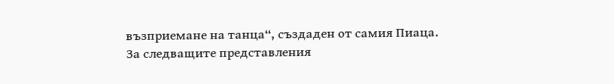възприемане на танца“, създаден от самия Пиаца.
За следващите представления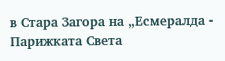в Стара Загора на „Есмералда - Парижката Света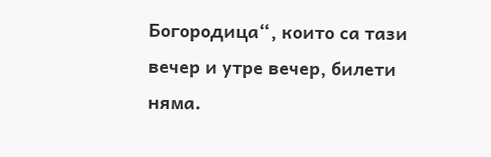Богородица“, които са тази вечер и утре вечер, билети няма.